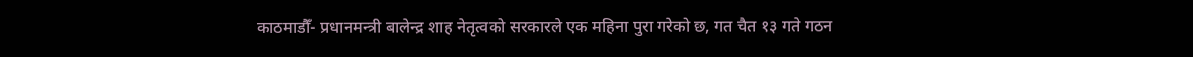काठमाडौँ- प्रधानमन्त्री बालेन्द्र शाह नेतृत्वको सरकारले एक महिना पुरा गरेको छ, गत चैत १३ गते गठन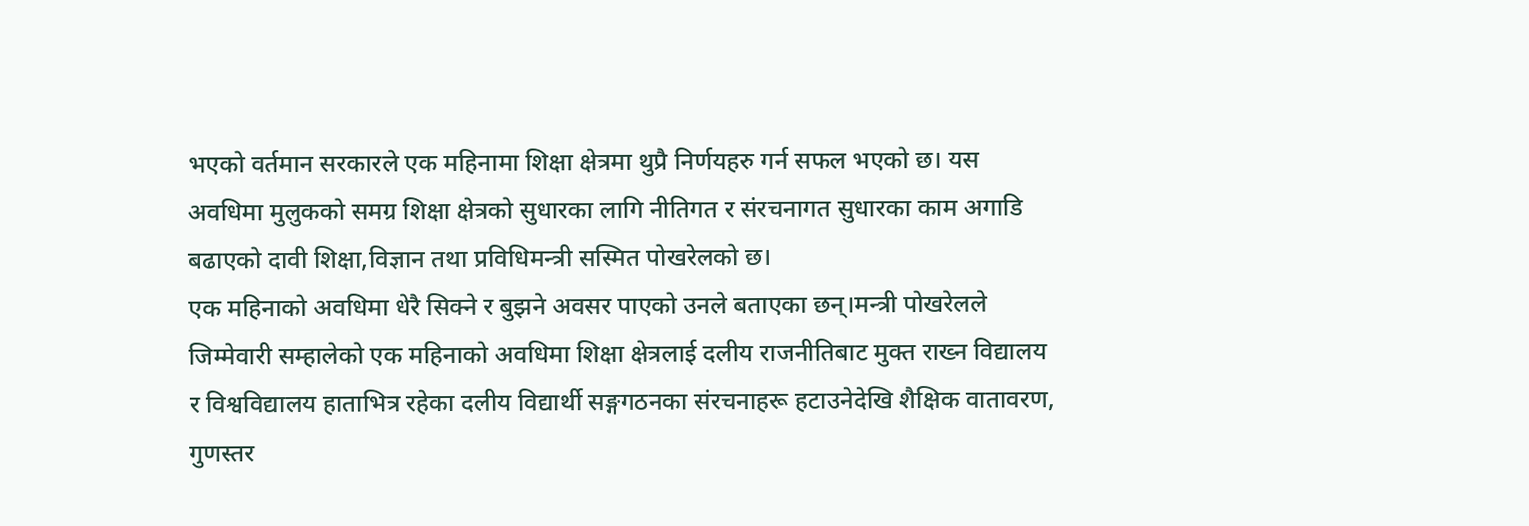भएको वर्तमान सरकारले एक महिनामा शिक्षा क्षेत्रमा थुप्रै निर्णयहरु गर्न सफल भएको छ। यस अवधिमा मुलुकको समग्र शिक्षा क्षेत्रको सुधारका लागि नीतिगत र संरचनागत सुधारका काम अगाडि बढाएको दावी शिक्षा,विज्ञान तथा प्रविधिमन्त्री सस्मित पोखरेलको छ।
एक महिनाको अवधिमा धेरै सिक्ने र बुझने अवसर पाएको उनले बताएका छन्।मन्त्री पोखरेलले जिम्मेवारी सम्हालेको एक महिनाको अवधिमा शिक्षा क्षेत्रलाई दलीय राजनीतिबाट मुक्त राख्न विद्यालय र विश्वविद्यालय हाताभित्र रहेका दलीय विद्यार्थी सङ्गगठनका संरचनाहरू हटाउनेदेखि शैक्षिक वातावरण, गुणस्तर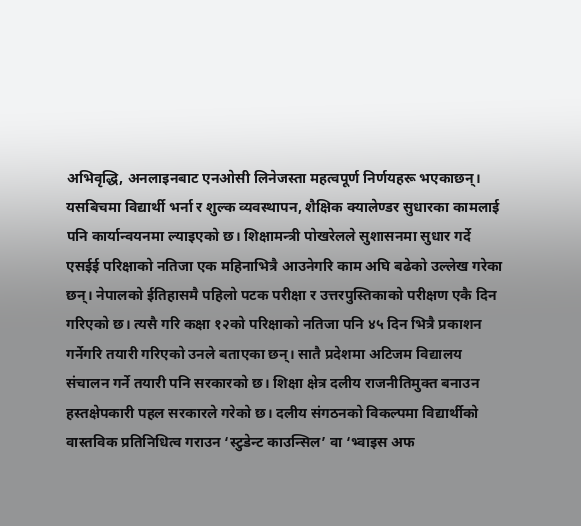अभिवृद्धि, अनलाइनबाट एनओसी लिनेजस्ता महत्वपूर्ण निर्णयहरू भएकाछन्।
यसबिचमा विद्यार्थी भर्ना र शुल्क व्यवस्थापन, शैक्षिक क्यालेण्डर सुधारका कामलाई पनि कार्यान्वयनमा ल्याइएको छ। शिक्षामन्त्री पोखरेलले सुशासनमा सुधार गर्दे एसईई परिक्षाको नतिजा एक महिनाभित्रै आउनेगरि काम अघि बढेको उल्लेख गरेका छन्। नेपालको ईतिहासमै पहिलो पटक परीक्षा र उत्तरपुस्तिकाको परीक्षण एकै दिन गरिएको छ। त्यसै गरि कक्षा १२को परिक्षाको नतिजा पनि ४५ दिन भित्रै प्रकाशन गर्नेगरि तयारी गरिएको उनले बताएका छन्। सातै प्रदेशमा अटिजम विद्यालय संचालन गर्ने तयारी पनि सरकारको छ। शिक्षा क्षेत्र दलीय राजनीतिमुक्त बनाउन हस्तक्षेपकारी पहल सरकारले गरेको छ। दलीय संगठनको विकल्पमा विद्यार्थीको वास्तविक प्रतिनिधित्व गराउन ‘स्टुडेन्ट काउन्सिल’ वा ‘भ्वाइस अफ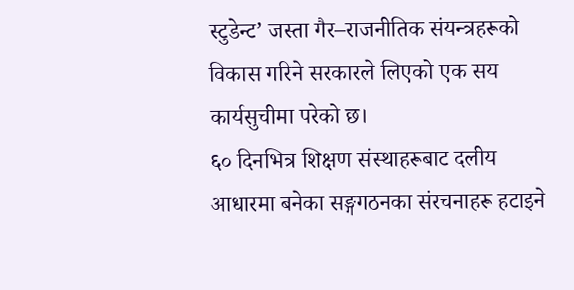स्टुडेन्ट’ जस्ता गैर–राजनीतिक संयन्त्रहरूको विकास गरिने सरकारले लिएको एक सय कार्यसुचीमा परेको छ।
६० दिनभित्र शिक्षण संस्थाहरूबाट दलीय आधारमा बनेका सङ्गगठनका संरचनाहरू हटाइने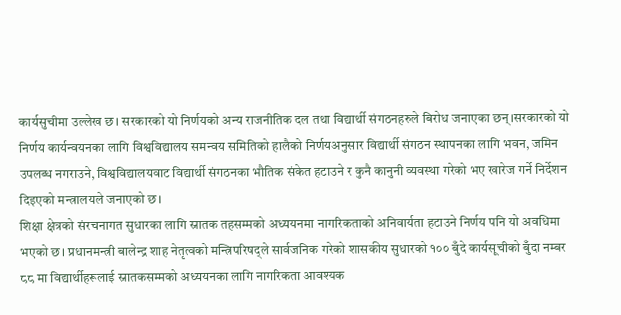कार्यसुचीमा उल्लेख छ। सरकारको यो निर्णयको अन्य राजनीतिक दल तथा विद्यार्थी संगठनहरुले बिरोध जनाएका छन्।सरकारको यो निर्णय कार्यन्वयनका लागि विश्वविद्यालय समन्वय समितिको हालैको निर्णयअनुसार विद्यार्थी संगठन स्थापनका लागि भवन, जमिन उपलब्ध नगराउने, विश्वविद्यालयवाट विद्यार्थी संगठनका भौतिक संकेत हटाउने र कुनै कानुनी व्यवस्था गरेको भए खारेज गर्ने निर्देशन दिइएको मन्त्रालयले जनाएको छ।
शिक्षा क्षेत्रको संरचनागत सुधारका लागि स्नातक तहसम्मको अध्ययनमा नागरिकताको अनिवार्यता हटाउने निर्णय पनि यो अवधिमा भएको छ। प्रधानमन्त्री बालेन्द्र शाह नेतृत्वको मन्त्रिपरिषद्ले सार्वजनिक गरेको शासकीय सुधारको १०० बुँदे कार्यसूचीको बुँदा नम्बर ८८ मा विद्यार्थीहरूलाई स्नातकसम्मको अध्ययनका लागि नागरिकता आवश्यक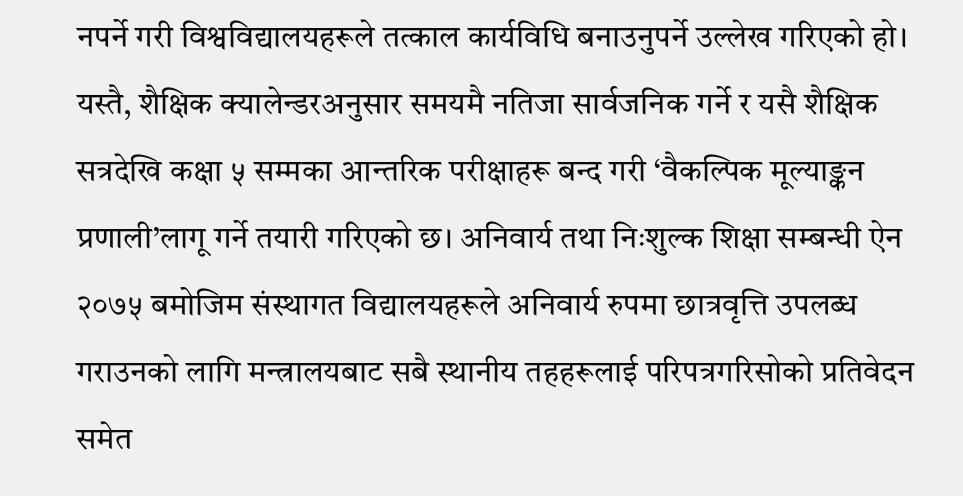नपर्ने गरी विश्वविद्यालयहरूले तत्काल कार्यविधि बनाउनुपर्ने उल्लेख गरिएको हो।
यस्तै, शैक्षिक क्यालेन्डरअनुसार समयमै नतिजा सार्वजनिक गर्ने र यसै शैक्षिक सत्रदेखि कक्षा ५ सम्मका आन्तरिक परीक्षाहरू बन्द गरी ‘वैकल्पिक मूल्याङ्कन प्रणाली’लागू गर्ने तयारी गरिएको छ। अनिवार्य तथा निःशुल्क शिक्षा सम्बन्धी ऐन २०७५ बमोजिम संस्थागत विद्यालयहरूले अनिवार्य रुपमा छात्रवृत्ति उपलब्ध गराउनको लागि मन्त्रालयबाट सबै स्थानीय तहहरूलाई परिपत्रगरिसोको प्रतिवेदन समेत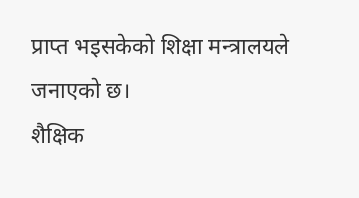प्राप्त भइसकेको शिक्षा मन्त्रालयले जनाएको छ।
शैक्षिक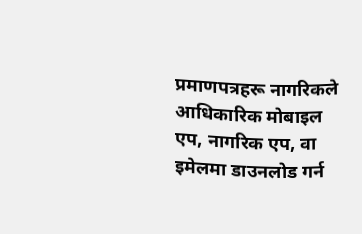प्रमाणपत्रहरू नागरिकले आधिकारिक मोबाइल एप, नागरिक एप, वा इमेलमा डाउनलोड गर्न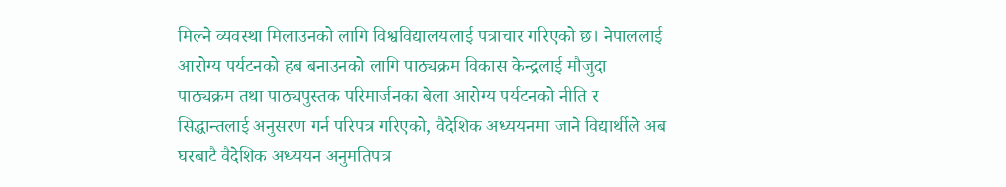मिल्ने व्यवस्था मिलाउनको लागि विश्वविद्यालयलाई पत्राचार गरिएको छ। नेपाललाई आरोग्य पर्यटनको हब बनाउनको लागि पाठ्यक्रम विकास केन्द्रलाई मौजुदा पाठ्यक्रम तथा पाठ्यपुस्तक परिमार्जनका बेला आरोग्य पर्यटनको नीति र सिद्धान्तलाई अनुसरण गर्न परिपत्र गरिएको, वैदेशिक अध्ययनमा जाने विद्यार्थीले अब घरबाटै वैदेशिक अध्ययन अनुमतिपत्र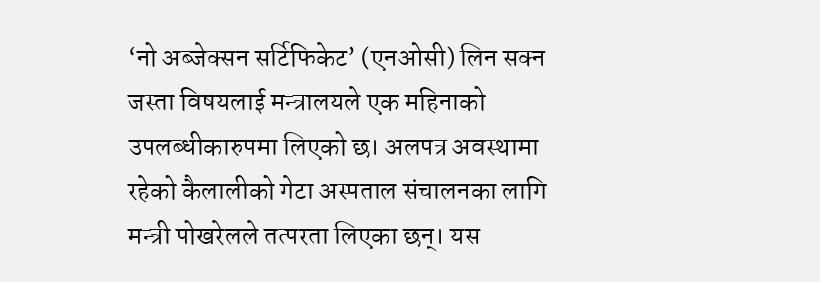‘नो अब्जेक्सन सर्टिफिकेट’ (एनओसी) लिन सक्न जस्ता विषयलाई मन्त्रालयले एक महिनाको उपलब्धीकारुपमा लिएको छ। अलपत्र अवस्थामा रहेको कैलालीको गेटा अस्पताल संचालनका लागि मन्त्री पोखरेलले तत्परता लिएका छन्। यस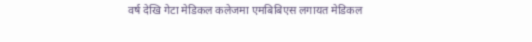वर्ष देखि गेटा मेडिकल कलेजमा एमबिबिएस लगायत मेडिकल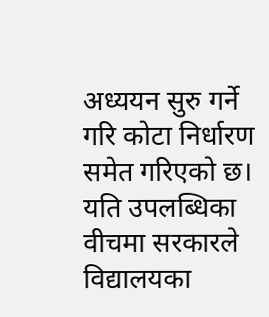अध्ययन सुरु गर्ने गरि कोटा निर्धारण समेत गरिएको छ।
यति उपलब्धिका वीचमा सरकारले विद्यालयका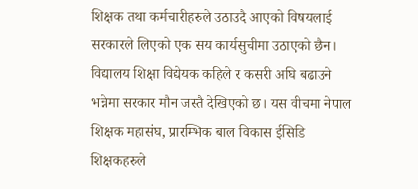शिक्षक तथा कर्मचारीहरुले उठाउदै आएको विषयलाई सरकारले लिएको एक सय कार्यसुचीमा उठाएको छैन। विद्यालय शिक्षा विद्येयक कहिले र कसरी अघि बढाउने भन्नेमा सरकार मौन जस्तै देखिएको छ। यस वीचमा नेपाल शिक्षक महासंघ, प्रारम्भिक बाल विकास ईसिडि शिक्षकहरुले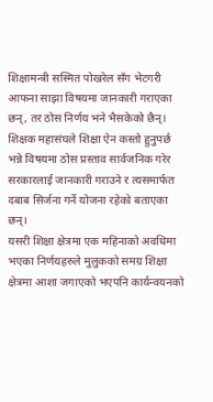शिक्षामन्त्री सस्मित पोखरेल सँग भेटगरी आफना साझा विषयमा जानकारी गराएका छन्, तर ठोस निर्णय भने भैसकेको छैन्।
शिक्षक महासंघले शिक्षा ऐन कस्तो हुनुपर्छ भन्ने विषयमा ठोस प्रस्ताव सार्वजनिक गरेर सरकारलाई जानकारी गराउने र त्यसमार्फत दबाब सिर्जना गर्ने योजना रहेको बताएका छन्।
यसरी शिक्षा क्षेत्रमा एक महिनाको अवधिमा भएका निर्णयहरुले मुलुकको समग्र शिक्षा क्षेत्रमा आशा जगाएको भएपनि कार्यन्वयनको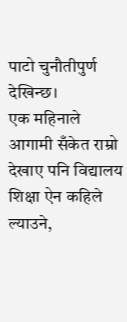पाटो चुनौतीपुर्ण देखिन्छ।
एक महिनाले आगामी सँकेत राम्रो देखाए पनि विद्यालय शिक्षा ऐन कहिले ल्याउने,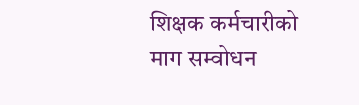शिक्षक कर्मचारीको माग सम्वोधन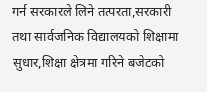गर्न सरकारले लिने तत्परता,सरकारी तथा सार्वजनिक विद्यालयको शिक्षामा सुधार,शिक्षा क्षेत्रमा गरिने बजेटको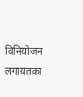विनियोजन लगायतका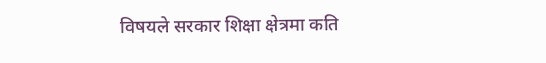विषयले सरकार शिक्षा क्षेत्रमा कति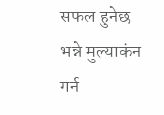सफल हुनेछ भन्ने मुल्याकंन गर्न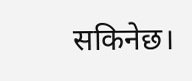सकिनेछ।